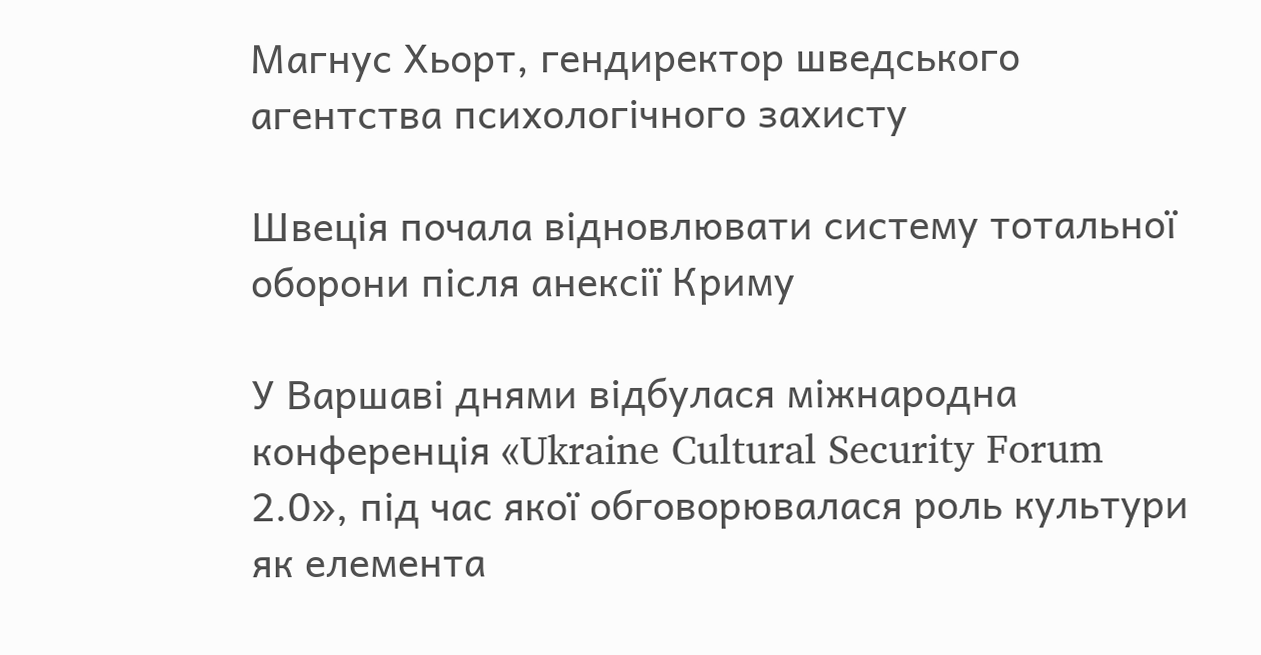Магнус Хьорт, гендиректор шведського агентства психологічного захисту

Швеція почала відновлювати систему тотальної оборони після анексії Криму

У Варшаві днями відбулася міжнародна конференція «Ukraine Cultural Security Forum 2.0», під час якої обговорювалася роль культури як елемента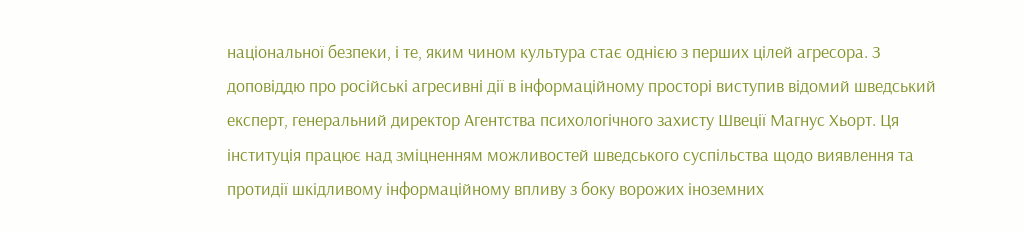національної безпеки, і те, яким чином культура стає однією з перших цілей агресора. З доповіддю про російські агресивні дії в інформаційному просторі виступив відомий шведський експерт, генеральний директор Агентства психологічного захисту Швеції Магнус Хьорт. Ця інституція працює над зміцненням можливостей шведського суспільства щодо виявлення та протидії шкідливому інформаційному впливу з боку ворожих іноземних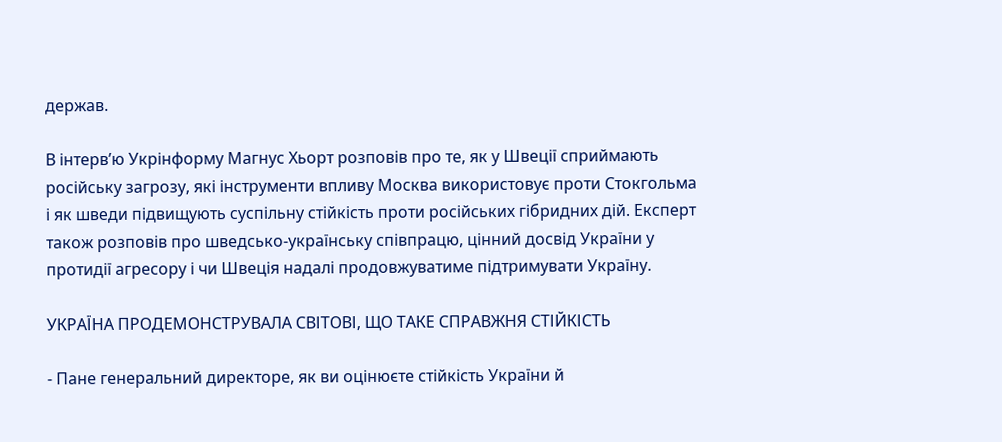держав.

В інтерв’ю Укрінформу Магнус Хьорт розповів про те, як у Швеції сприймають російську загрозу, які інструменти впливу Москва використовує проти Стокгольма і як шведи підвищують суспільну стійкість проти російських гібридних дій. Експерт також розповів про шведсько-українську співпрацю, цінний досвід України у протидії агресору і чи Швеція надалі продовжуватиме підтримувати Україну.

УКРАЇНА ПРОДЕМОНСТРУВАЛА СВІТОВІ, ЩО ТАКЕ СПРАВЖНЯ СТІЙКІСТЬ

- Пане генеральний директоре, як ви оцінюєте стійкість України й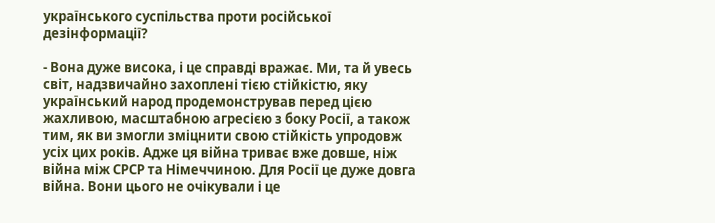українського суспільства проти російської дезінформації?

- Вона дуже висока, і це справді вражає. Ми, та й увесь світ, надзвичайно захоплені тією стійкістю, яку український народ продемонстрував перед цією жахливою, масштабною агресією з боку Росії, а також тим, як ви змогли зміцнити свою стійкість упродовж усіх цих років. Адже ця війна триває вже довше, ніж війна між СРСР та Німеччиною. Для Росії це дуже довга війна. Вони цього не очікували і це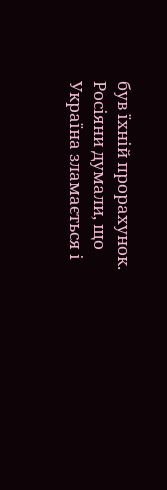був їхній прорахунок. Росіяни думали, що Україна зламається і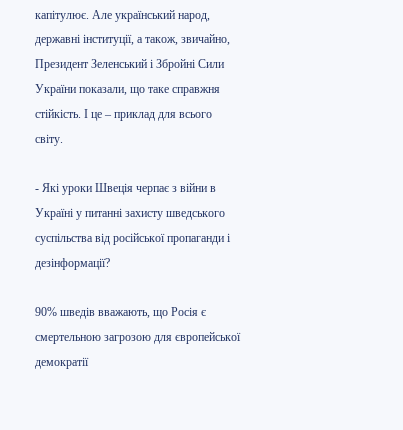капітулює. Але український народ, державні інституції, а також, звичайно, Президент Зеленський і Збройні Сили України показали, що таке справжня стійкість. І це – приклад для всього світу.

- Які уроки Швеція черпає з війни в Україні у питанні захисту шведського суспільства від російської пропаганди і дезінформації?

90% шведів вважають, що Росія є смертельною загрозою для європейської демократії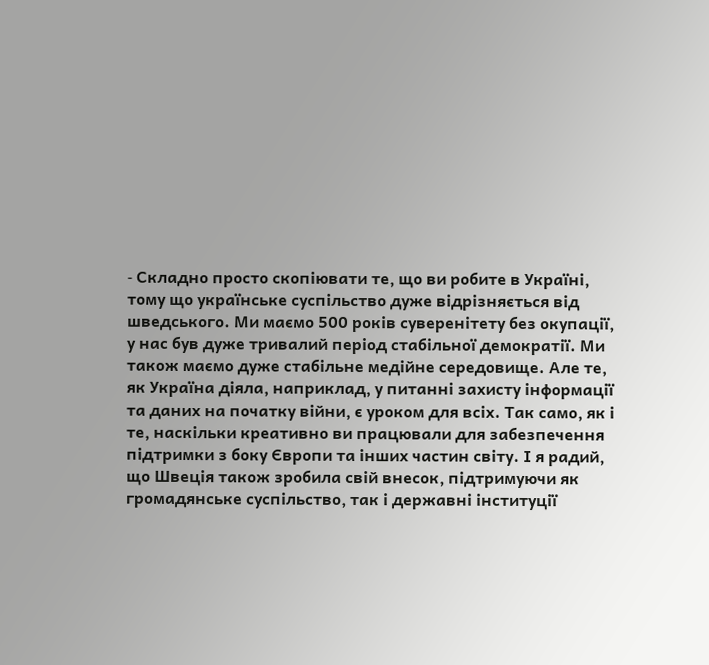- Cкладно просто скопіювати те, що ви робите в Україні, тому що українське суспільство дуже відрізняється від шведського. Ми маємо 500 років суверенітету без окупації, у нас був дуже тривалий період стабільної демократії. Ми також маємо дуже стабільне медійне середовище. Але те, як Україна діяла, наприклад, у питанні захисту інформації та даних на початку війни, є уроком для всіх. Так само, як і те, наскільки креативно ви працювали для забезпечення підтримки з боку Європи та інших частин світу. І я радий, що Швеція також зробила свій внесок, підтримуючи як громадянське суспільство, так і державні інституції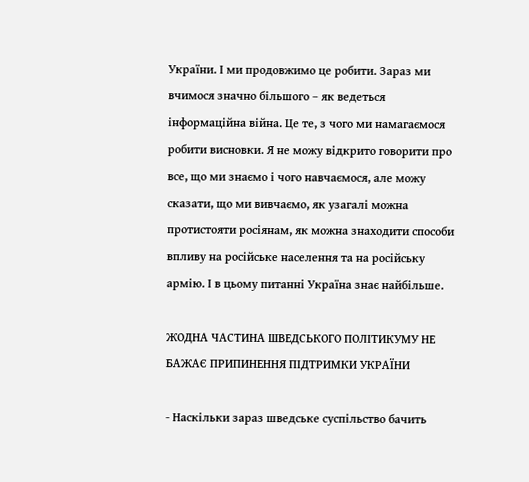України. І ми продовжимо це робити. Зараз ми вчимося значно більшого – як ведеться інформаційна війна. Це те, з чого ми намагаємося робити висновки. Я не можу відкрито говорити про все, що ми знаємо і чого навчаємося, але можу сказати, що ми вивчаємо, як узагалі можна протистояти росіянам, як можна знаходити способи впливу на російське населення та на російську армію. І в цьому питанні Україна знає найбільше.

ЖОДНА ЧАСТИНА ШВЕДСЬКОГО ПОЛІТИКУМУ НЕ БАЖАЄ ПРИПИНЕННЯ ПІДТРИМКИ УКРАЇНИ

- Наскільки зараз шведське суспільство бачить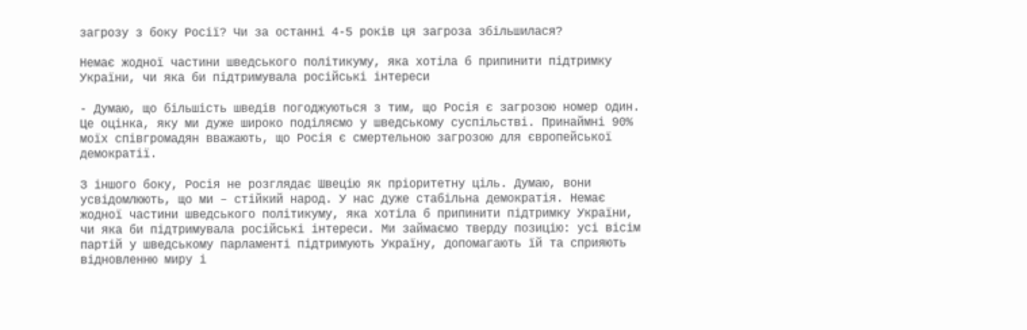загрозу з боку Росії? Чи за останні 4-5 років ця загроза збільшилася?

Немає жодної частини шведського політикуму, яка хотіла б припинити підтримку України, чи яка би підтримувала російські інтереси

- Думаю, що більшість шведів погоджуються з тим, що Росія є загрозою номер один. Це оцінка, яку ми дуже широко поділяємо у шведському суспільстві. Принаймні 90% моїх співгромадян вважають, що Росія є смертельною загрозою для європейської демократії.

З іншого боку, Росія не розглядає Швецію як пріоритетну ціль. Думаю, вони усвідомлюють, що ми – стійкий народ. У нас дуже стабільна демократія. Немає жодної частини шведського політикуму, яка хотіла б припинити підтримку України, чи яка би підтримувала російські інтереси. Ми займаємо тверду позицію: усі вісім партій у шведському парламенті підтримують Україну, допомагають їй та сприяють відновленню миру і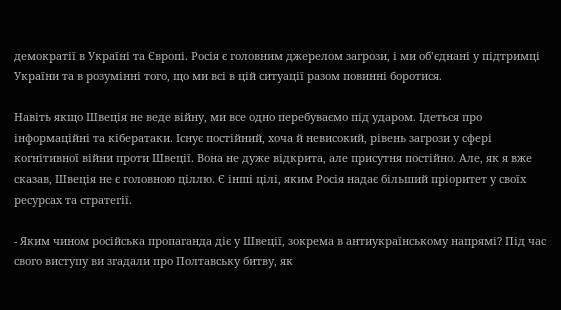демократії в Україні та Європі. Росія є головним джерелом загрози, і ми об’єднані у підтримці України та в розумінні того, що ми всі в цій ситуації разом повинні боротися.

Навіть якщо Швеція не веде війну, ми все одно перебуваємо під ударом. Ідеться про інформаційні та кібератаки. Існує постійний, хоча й невисокий, рівень загрози у сфері когнітивної війни проти Швеції. Вона не дуже відкрита, але присутня постійно. Але, як я вже сказав, Швеція не є головною ціллю. Є інші цілі, яким Росія надає більший пріоритет у своїх ресурсах та стратегії.

- Яким чином російська пропаганда діє у Швеції, зокрема в антиукраїнському напрямі? Під час свого виступу ви згадали про Полтавську битву, як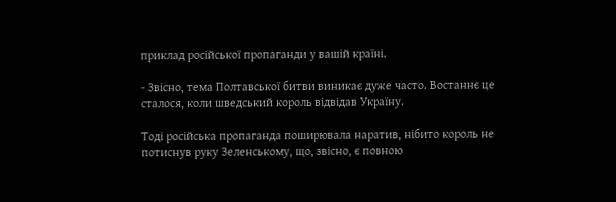приклад російської пропаганди у вашій країні.

- Звісно, тема Полтавської битви виникає дуже часто. Востаннє це сталося, коли шведський король відвідав Україну.

Тоді російська пропаганда поширювала наратив, нібито король не потиснув руку Зеленському, що, звісно, є повною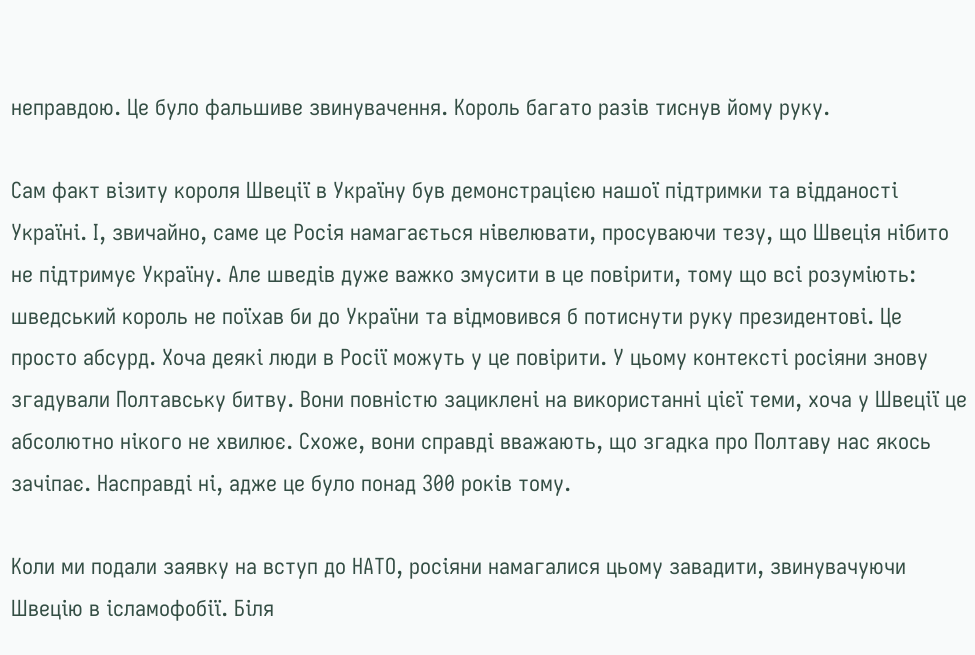неправдою. Це було фальшиве звинувачення. Король багато разів тиснув йому руку.

Сам факт візиту короля Швеції в Україну був демонстрацією нашої підтримки та відданості Україні. І, звичайно, саме це Росія намагається нівелювати, просуваючи тезу, що Швеція нібито не підтримує Україну. Але шведів дуже важко змусити в це повірити, тому що всі розуміють: шведський король не поїхав би до України та відмовився б потиснути руку президентові. Це просто абсурд. Хоча деякі люди в Росії можуть у це повірити. У цьому контексті росіяни знову згадували Полтавську битву. Вони повністю зациклені на використанні цієї теми, хоча у Швеції це абсолютно нікого не хвилює. Схоже, вони справді вважають, що згадка про Полтаву нас якось зачіпає. Насправді ні, адже це було понад 300 років тому.

Коли ми подали заявку на вступ до НАТО, росіяни намагалися цьому завадити, звинувачуючи Швецію в ісламофобії. Біля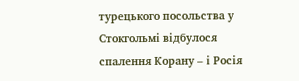турецького посольства у Стокгольмі відбулося спалення Корану – і Росія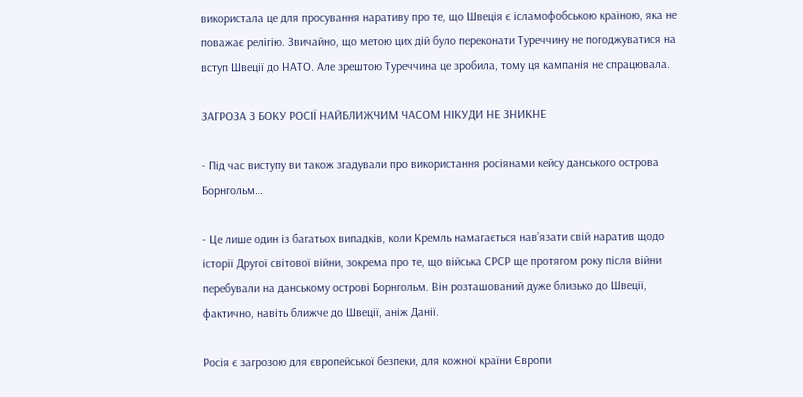використала це для просування наративу про те, що Швеція є ісламофобською країною, яка не поважає релігію. Звичайно, що метою цих дій було переконати Туреччину не погоджуватися на вступ Швеції до НАТО. Але зрештою Туреччина це зробила, тому ця кампанія не спрацювала.

ЗАГРОЗА З БОКУ РОСІЇ НАЙБЛИЖЧИМ ЧАСОМ НІКУДИ НЕ ЗНИКНЕ

- Під час виступу ви також згадували про використання росіянами кейсу данського острова Борнгольм…

- Це лише один із багатьох випадків, коли Кремль намагається нав’язати свій наратив щодо історії Другої світової війни, зокрема про те, що війська СРСР ще протягом року після війни перебували на данському острові Борнгольм. Він розташований дуже близько до Швеції, фактично, навіть ближче до Швеції, аніж Данії.

Росія є загрозою для європейської безпеки, для кожної країни Європи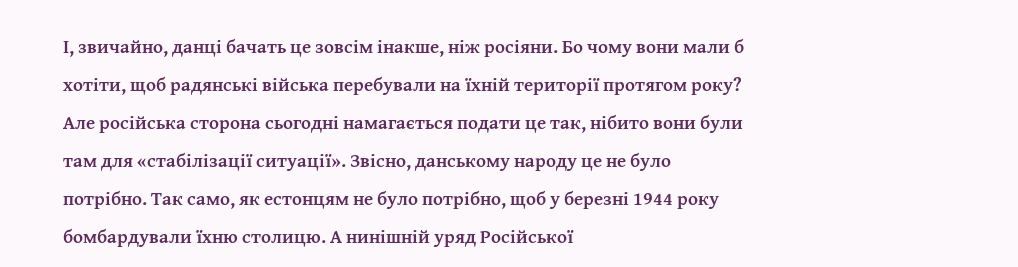І, звичайно, данці бачать це зовсім інакше, ніж росіяни. Бо чому вони мали б хотіти, щоб радянські війська перебували на їхній території протягом року? Але російська сторона сьогодні намагається подати це так, нібито вони були там для «стабілізації ситуації». Звісно, данському народу це не було потрібно. Так само, як естонцям не було потрібно, щоб у березні 1944 року бомбардували їхню столицю. А нинішній уряд Російської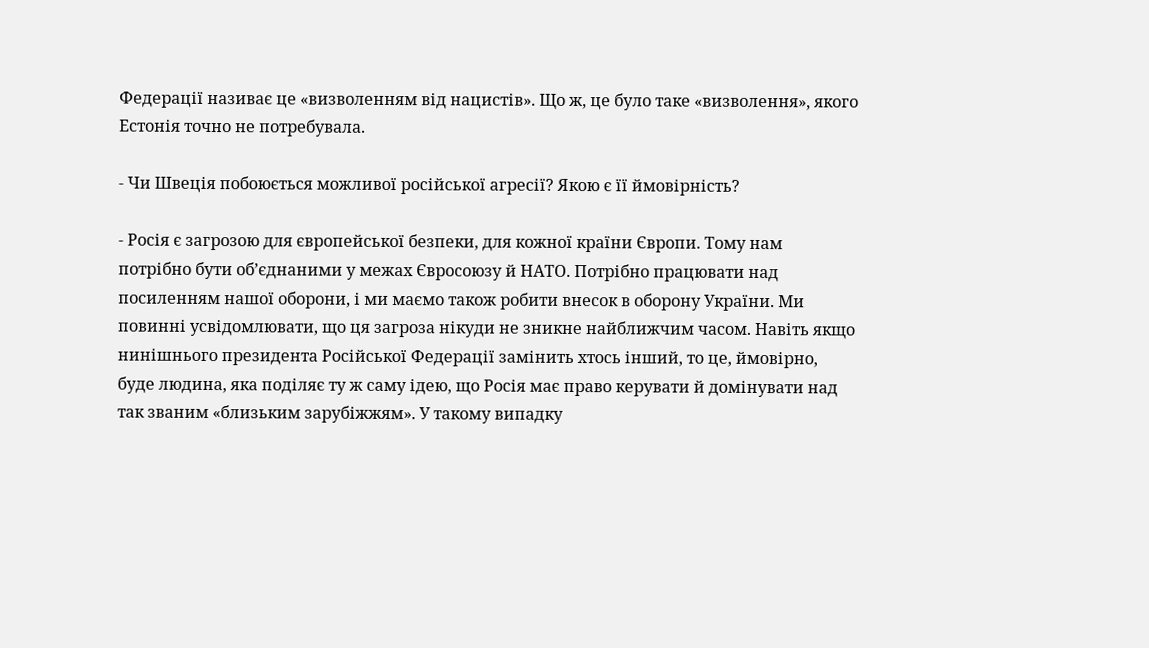Федерації називає це «визволенням від нацистів». Що ж, це було таке «визволення», якого Естонія точно не потребувала.

- Чи Швеція побоюється можливої російської агресії? Якою є її ймовірність?

- Росія є загрозою для європейської безпеки, для кожної країни Європи. Тому нам потрібно бути об’єднаними у межах Євроcоюзу й НАТО. Потрібно працювати над посиленням нашої оборони, і ми маємо також робити внесок в оборону України. Ми повинні усвідомлювати, що ця загроза нікуди не зникне найближчим часом. Навіть якщо нинішнього президента Російської Федерації замінить хтось інший, то це, ймовірно, буде людина, яка поділяє ту ж саму ідею, що Росія має право керувати й домінувати над так званим «близьким зарубіжжям». У такому випадку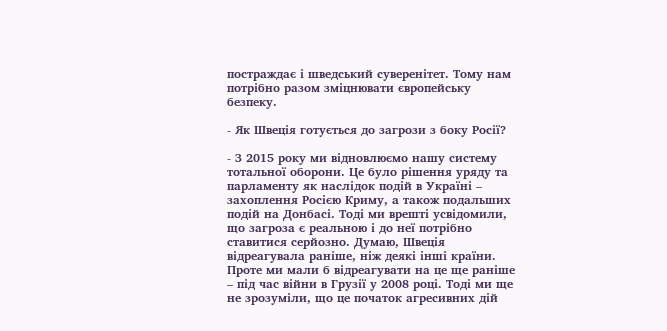постраждає і шведський суверенітет. Тому нам потрібно разом зміцнювати європейську безпеку.

- Як Швеція готується до загрози з боку Росії?

- З 2015 року ми відновлюємо нашу систему тотальної оборони. Це було рішення уряду та парламенту як наслідок подій в Україні – захоплення Росією Криму, а також подальших подій на Донбасі. Тоді ми врешті усвідомили, що загроза є реальною і до неї потрібно ставитися серйозно. Думаю, Швеція відреагувала раніше, ніж деякі інші країни. Проте ми мали б відреагувати на це ще раніше – під час війни в Грузії у 2008 році. Тоді ми ще не зрозуміли, що це початок агресивних дій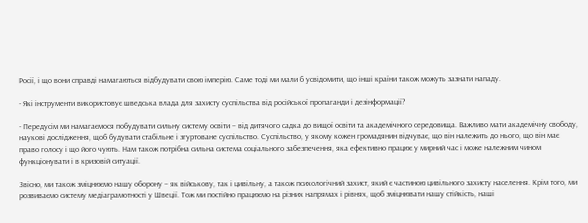Росії, і що вони справді намагаються відбудувати свою імперію. Саме тоді ми мали б усвідомити, що інші країни також можуть зазнати нападу.

- Які інструменти використовує шведська влада для захисту суспільства від російської пропаганди і дезінформації?

- Передусім ми намагаємося побудувати сильну систему освіти – від дитячого садка до вищої освіти та академічного середовища. Важливо мати академічну свободу, наукові дослідження, щоб будувати стабільне і згуртоване суспільство. Суспільство, у якому кожен громадянин відчуває, що він належить до нього, що він має право голосу і що його чують. Нам також потрібна сильна система соціального забезпечення, яка ефективно працює у мирний час і може належним чином функціонувати і в кризовій ситуації.

Звісно, ми також зміцнюємо нашу оборону – як військову, так і цивільну, а також психологічний захист, який є частиною цивільного захисту населення. Крім того, ми розвиваємо систему медіаграмотності у Швеції. Тож ми постійно працюємо на різних напрямах і рівнях, щоб зміцнювати нашу стійкість, наші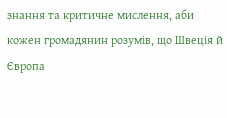знання та критичне мислення, аби кожен громадянин розумів, що Швеція й Європа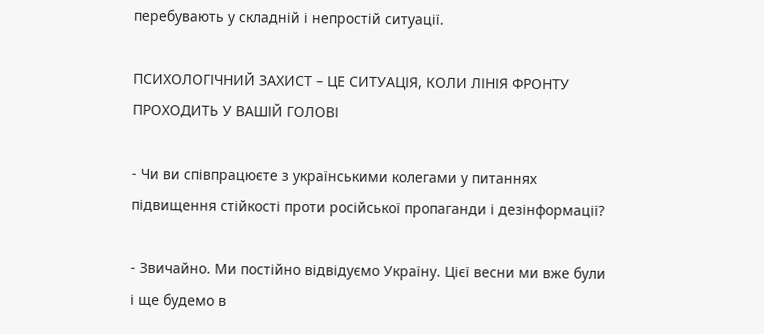перебувають у складній і непростій ситуації.

ПСИХОЛОГІЧНИЙ ЗАХИСТ – ЦЕ СИТУАЦІЯ, КОЛИ ЛІНІЯ ФРОНТУ ПРОХОДИТЬ У ВАШІЙ ГОЛОВІ

- Чи ви співпрацюєте з українськими колегами у питаннях підвищення стійкості проти російської пропаганди і дезінформації?

- Звичайно. Ми постійно відвідуємо Україну. Цієї весни ми вже були і ще будемо в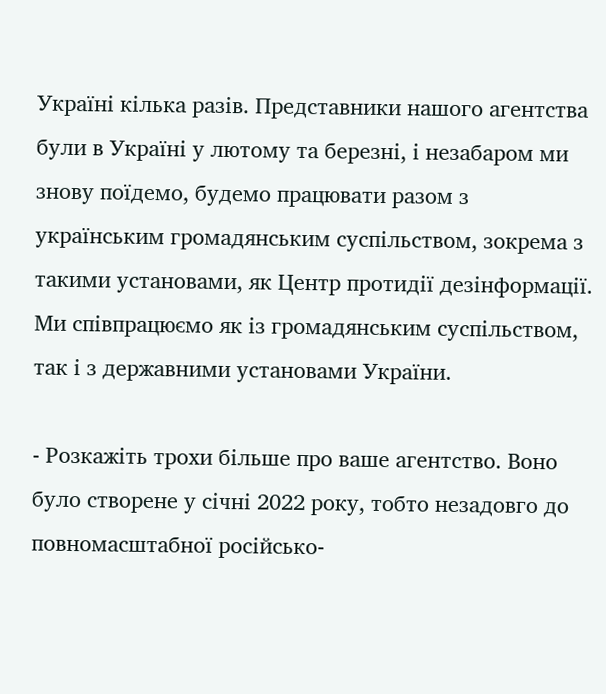Україні кілька разів. Представники нашого агентства були в Україні у лютому та березні, і незабаром ми знову поїдемо, будемо працювати разом з українським громадянським суспільством, зокрема з такими установами, як Центр протидії дезінформації. Ми співпрацюємо як із громадянським суспільством, так і з державними установами України.

- Розкажіть трохи більше про ваше агентство. Воно було створене у січні 2022 року, тобто незадовго до повномасштабної російсько-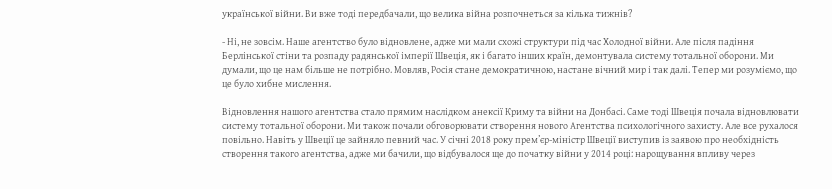української війни. Ви вже тоді передбачали, що велика війна розпочнеться за кілька тижнів?

- Ні, не зовсім. Наше агентство було відновлене, адже ми мали схожі структури під час Холодної війни. Але після падіння Берлінської стіни та розпаду радянської імперії Швеція, як і багато інших країн, демонтувала систему тотальної оборони. Ми думали, що це нам більше не потрібно. Мовляв, Росія стане демократичною, настане вічний мир і так далі. Тепер ми розуміємо, що це було хибне мислення.

Відновлення нашого агентства стало прямим наслідком анексії Криму та війни на Донбасі. Саме тоді Швеція почала відновлювати систему тотальної оборони. Ми також почали обговорювати створення нового Агентства психологічного захисту. Але все рухалося повільно. Навіть у Швеції це зайняло певний час. У січні 2018 року прем’єр-міністр Швеції виступив із заявою про необхідність створення такого агентства, адже ми бачили, що відбувалося ще до початку війни у 2014 році: нарощування впливу через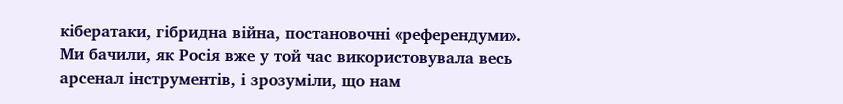кібератаки, гібридна війна, постановочні «референдуми». Ми бачили, як Росія вже у той час використовувала весь арсенал інструментів, і зрозуміли, що нам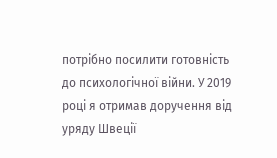потрібно посилити готовність до психологічної війни. У 2019 році я отримав доручення від уряду Швеції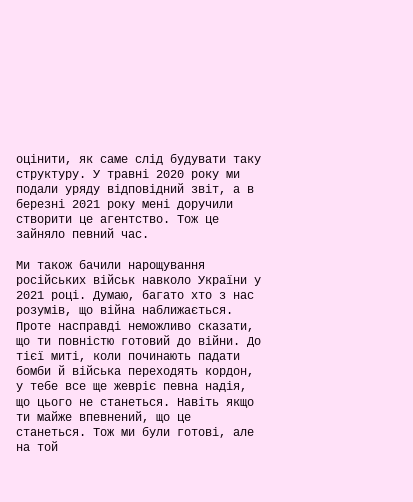оцінити, як саме слід будувати таку структуру. У травні 2020 року ми подали уряду відповідний звіт, а в березні 2021 року мені доручили створити це агентство. Тож це зайняло певний час.

Ми також бачили нарощування російських військ навколо України у 2021 році. Думаю, багато хто з нас розумів, що війна наближається. Проте насправді неможливо сказати, що ти повністю готовий до війни. До тієї миті, коли починають падати бомби й війська переходять кордон, у тебе все ще жевріє певна надія, що цього не станеться. Навіть якщо ти майже впевнений, що це станеться. Тож ми були готові, але на той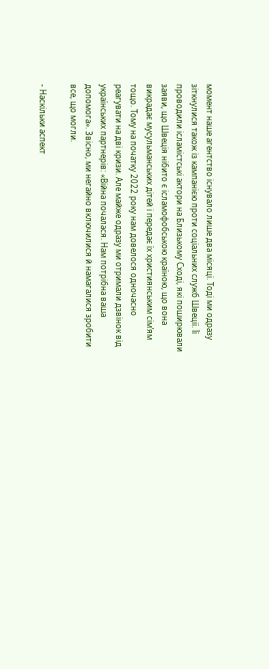момент наше агентство існувало лише два місяці. Тоді ми одразу зіткнулися також із кампанією проти соціальних служб Швеції. Її проводили ісламістські актори на Близькому Сході, які поширювали заяви, що Швеція нібито є ісламофобською країною, що вона викрадає мусульманських дітей і передає їх християнським сім’ям тощо. Тому на початку 2022 року нам довелося одночасно реагувати на дві кризи. Але майже одразу ми отримали дзвінок від українських партнерів: «Війна почалася. Нам потрібна ваша допомога». Звісно, ми негайно включилися й намагалися зробити все, що могли.

- Наскільки аспект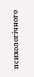психологічного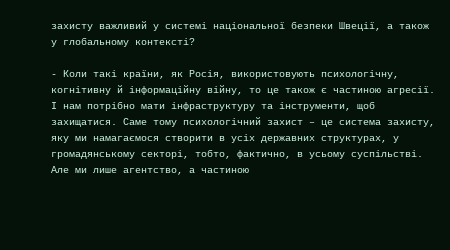захисту важливий у системі національної безпеки Швеції, а також у глобальному контексті?

- Коли такі країни, як Росія, використовують психологічну, когнітивну й інформаційну війну, то це також є частиною агресії. І нам потрібно мати інфраструктуру та інструменти, щоб захищатися. Саме тому психологічний захист – це система захисту, яку ми намагаємося створити в усіх державних структурах, у громадянському секторі, тобто, фактично, в усьому суспільстві. Але ми лише агентство, а частиною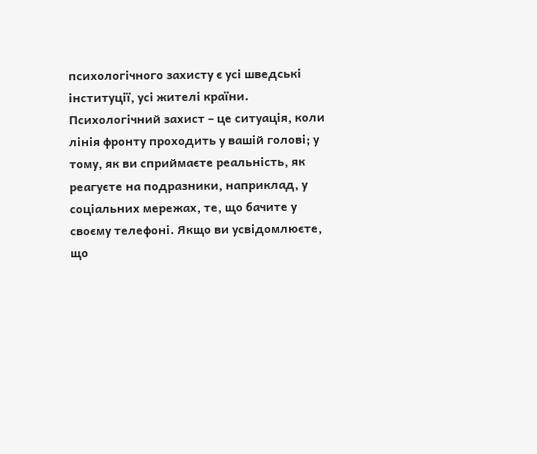психологічного захисту є усі шведські інституції, усі жителі країни. Психологічний захист – це ситуація, коли лінія фронту проходить у вашій голові; у тому, як ви сприймаєте реальність, як реагуєте на подразники, наприклад, у соціальних мережах, те, що бачите у своєму телефоні. Якщо ви усвідомлюєте, що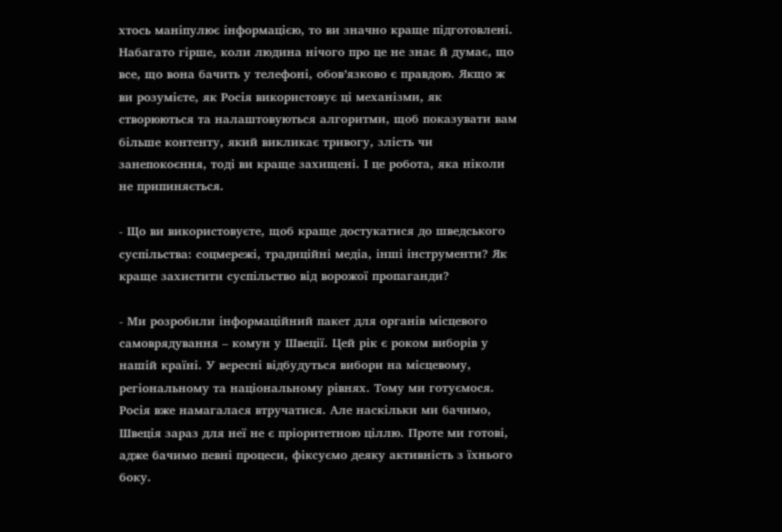хтось маніпулює інформацією, то ви значно краще підготовлені. Набагато гірше, коли людина нічого про це не знає й думає, що все, що вона бачить у телефоні, обов’язково є правдою. Якщо ж ви розумієте, як Росія використовує ці механізми, як створюються та налаштовуються алгоритми, щоб показувати вам більше контенту, який викликає тривогу, злість чи занепокоєння, тоді ви краще захищені. І це робота, яка ніколи не припиняється.

- Що ви використовуєте, щоб краще достукатися до шведського суспільства: соцмережі, традиційні медіа, інші інструменти? Як краще захистити суспільство від ворожої пропаганди?

- Ми розробили інформаційний пакет для органів місцевого самоврядування – комун у Швеції. Цей рік є роком виборів у нашій країні. У вересні відбудуться вибори на місцевому, регіональному та національному рівнях. Тому ми готуємося. Росія вже намагалася втручатися. Але наскільки ми бачимо, Швеція зараз для неї не є пріоритетною ціллю. Проте ми готові, адже бачимо певні процеси, фіксуємо деяку активність з їхнього боку.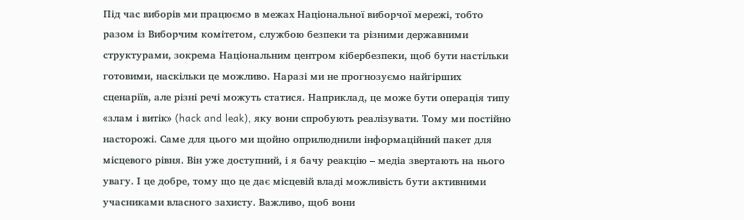Під час виборів ми працюємо в межах Національної виборчої мережі, тобто разом із Виборчим комітетом, службою безпеки та різними державними структурами, зокрема Національним центром кібербезпеки, щоб бути настільки готовими, наскільки це можливо. Наразі ми не прогнозуємо найгірших сценаріїв, але різні речі можуть статися. Наприклад, це може бути операція типу «злам і витік» (hack and leak), яку вони спробують реалізувати. Тому ми постійно насторожі. Саме для цього ми щойно оприлюднили інформаційний пакет для місцевого рівня. Він уже доступний, і я бачу реакцію – медіа звертають на нього увагу. І це добре, тому що це дає місцевій владі можливість бути активними учасниками власного захисту. Важливо, щоб вони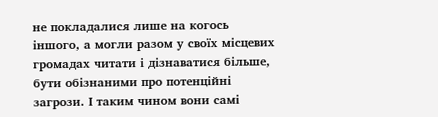не покладалися лише на когось іншого, а могли разом у своїх місцевих громадах читати і дізнаватися більше, бути обізнаними про потенційні загрози. І таким чином вони самі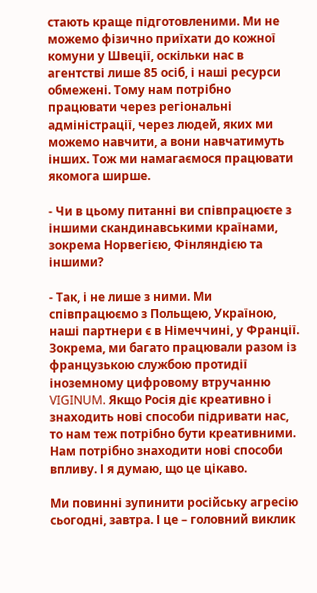стають краще підготовленими. Ми не можемо фізично приїхати до кожної комуни у Швеції, оскільки нас в агентстві лише 85 осіб, і наші ресурси обмежені. Тому нам потрібно працювати через регіональні адміністрації, через людей, яких ми можемо навчити, а вони навчатимуть інших. Тож ми намагаємося працювати якомога ширше.

- Чи в цьому питанні ви співпрацюєте з іншими скандинавськими країнами, зокрема Норвегією, Фінляндією та іншими?

- Так, і не лише з ними. Ми співпрацюємо з Польщею, Україною, наші партнери є в Німеччині, у Франції. Зокрема, ми багато працювали разом із французькою службою протидії іноземному цифровому втручанню VIGINUM. Якщо Росія діє креативно і знаходить нові способи підривати нас, то нам теж потрібно бути креативними. Нам потрібно знаходити нові способи впливу. І я думаю, що це цікаво.

Ми повинні зупинити російську агресію сьогодні, завтра. І це – головний виклик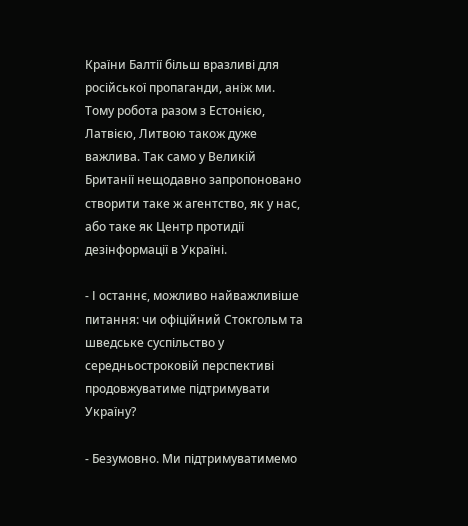Країни Балтії більш вразливі для російської пропаганди, аніж ми. Тому робота разом з Естонією, Латвією, Литвою також дуже важлива. Так само у Великій Британії нещодавно запропоновано створити таке ж агентство, як у нас, або таке як Центр протидії дезінформації в Україні.

- І останнє, можливо найважливіше питання: чи офіційний Стокгольм та шведське суспільство у середньостроковій перспективі продовжуватиме підтримувати Україну?

- Безумовно. Ми підтримуватимемо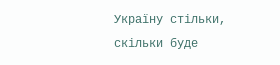Україну стільки, скільки буде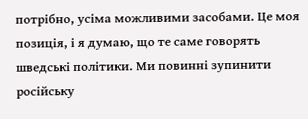потрібно, усіма можливими засобами. Це моя позиція, і я думаю, що те саме говорять шведські політики. Ми повинні зупинити російську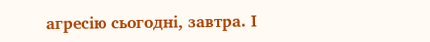агресію сьогодні, завтра. І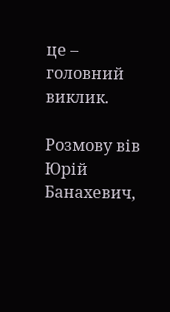це – головний виклик.

Розмову вів Юрій Банахевич,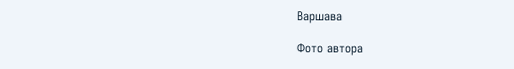Варшава

Фото автора